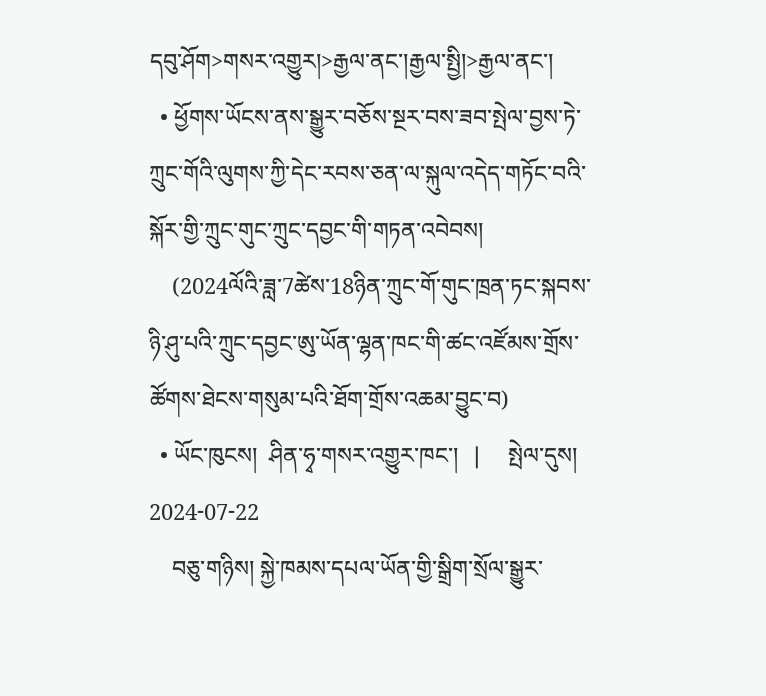དབུ་ཤོག>གསར་འགྱུར།>རྒྱལ་ནང་།རྒྱལ་སྤྱི།>རྒྱལ་ནང་།
  • ཕྱོགས་ཡོངས་ནས་སྒྱུར་བཅོས་སྔར་བས་ཟབ་སྤེལ་བྱས་ཏེ་ཀྲུང་གོའི་ལུགས་ཀྱི་དེང་རབས་ཅན་ལ་སྐུལ་འདེད་གཏོང་བའི་སྐོར་གྱི་ཀྲུང་གུང་ཀྲུང་དབྱང་གི་གཏན་འབེབས།
    (2024ལོའི་ཟླ་7ཚེས་18ཉིན་ཀྲུང་གོ་གུང་ཁྲན་ཏང་སྐབས་ཉི་ཤུ་པའི་ཀྲུང་དབྱང་ཨུ་ཡོན་ལྷན་ཁང་གི་ཚང་འཛོམས་གྲོས་ཚོགས་ཐེངས་གསུམ་པའི་ཐོག་གྲོས་འཆམ་བྱུང་བ)
  • ཡོང་ཁུངས།  ཤིན་ཧྭ་གསར་འགྱུར་ཁང་།   |     སྤེལ་དུས།  2024-07-22
    བཅུ་གཉིས། སྐྱེ་ཁམས་དཔལ་ཡོན་གྱི་སྒྲིག་སྲོལ་སྒྱུར་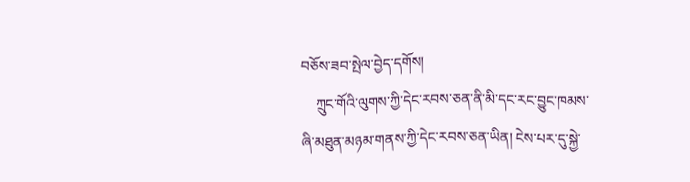བཅོས་ཟབ་སྤེལ་བྱེད་དགོས།
    ཀྲུང་གོའི་ལུགས་ཀྱི་དེང་རབས་ཅན་ནི་མི་དང་རང་བྱུང་ཁམས་ཞི་མཐུན་མཉམ་གནས་ཀྱི་དེང་རབས་ཅན་ཡིན། ངེས་པར་དུ་སྐྱེ་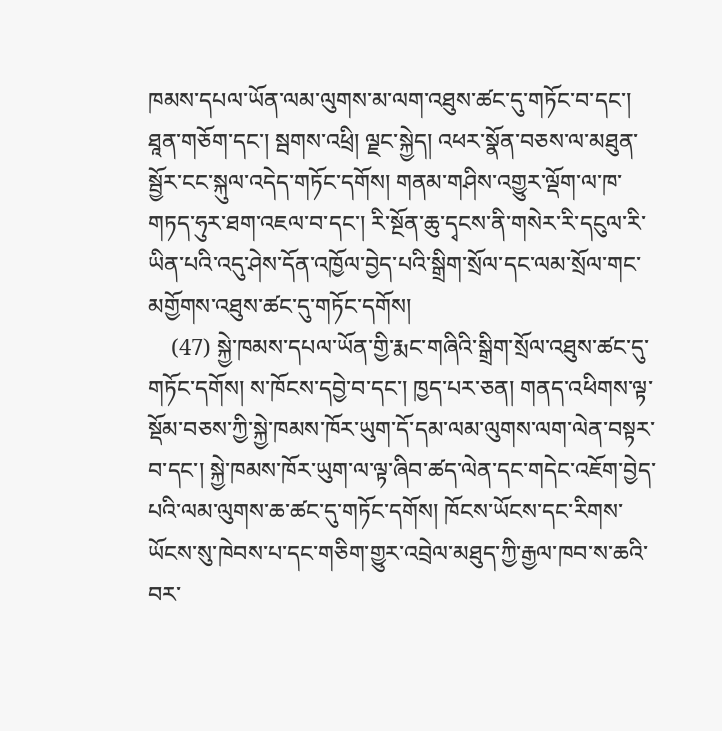ཁམས་དཔལ་ཡོན་ལམ་ལུགས་མ་ལག་འཐུས་ཚང་དུ་གཏོང་བ་དང་། ཐཱན་གཅོག་དང་། སྦགས་འཕྲི། ལྗང་སྐྱེད། འཕར་སྣོན་བཅས་ལ་མཐུན་སྦྱོར་ངང་སྐུལ་འདེད་གཏོང་དགོས། གནམ་གཤིས་འགྱུར་ལྡོག་ལ་ཁ་གཏད་ཧུར་ཐག་འཇལ་བ་དང་། རི་སྔོན་ཆུ་དྭངས་ནི་གསེར་རི་དངུལ་རི་ཡིན་པའི་འདུ་ཤེས་དོན་འཁྱོལ་བྱེད་པའི་སྒྲིག་སྲོལ་དང་ལམ་སྲོལ་གང་མགྱོགས་འཐུས་ཚང་དུ་གཏོང་དགོས།
    (47) སྐྱེ་ཁམས་དཔལ་ཡོན་གྱི་རྨང་གཞིའི་སྒྲིག་སྲོལ་འཐུས་ཚང་དུ་གཏོང་དགོས། ས་ཁོངས་དབྱེ་བ་དང་། ཁྱད་པར་ཅན། གནད་འཕིགས་ལྟ་སྡོམ་བཅས་ཀྱི་སྐྱེ་ཁམས་ཁོར་ཡུག་དོ་དམ་ལམ་ལུགས་ལག་ལེན་བསྟར་བ་དང་། སྐྱེ་ཁམས་ཁོར་ཡུག་ལ་ལྟ་ཞིབ་ཚད་ལེན་དང་གདེང་འཇོག་བྱེད་པའི་ལམ་ལུགས་ཆ་ཚང་དུ་གཏོང་དགོས། ཁོངས་ཡོངས་དང་རིགས་ཡོངས་སུ་ཁེབས་པ་དང་གཅིག་གྱུར་འབྲེལ་མཐུད་ཀྱི་རྒྱལ་ཁབ་ས་ཆའི་བར་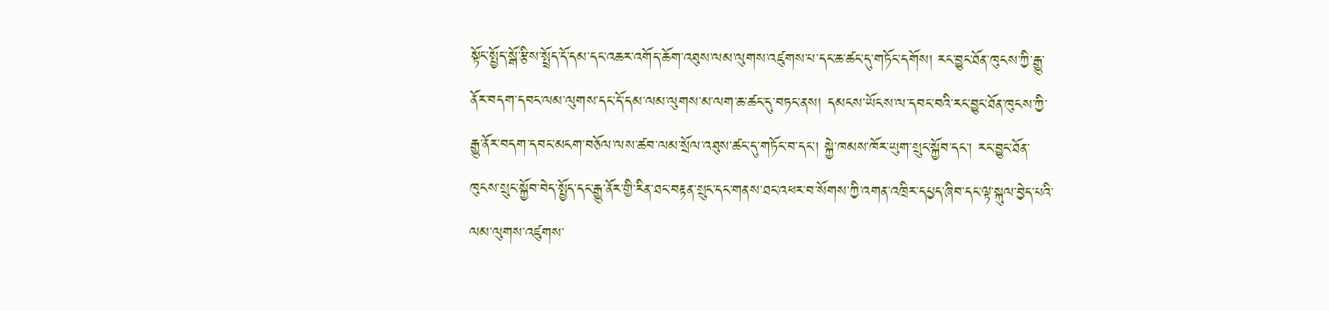སྟོང་སྤྱོད་སྒོ་རྩིས་སྤྲོད་དོ་དམ་དང་འཆར་འགོད་ཆོག་འཐུས་ལམ་ལུགས་འཛུགས་པ་དང་ཆ་ཚང་དུ་གཏོང་དགོས། རང་བྱུང་ཐོན་ཁུངས་ཀྱི་རྒྱུ་ནོར་བདག་དབང་ལམ་ལུགས་དང་དོ་དམ་ལམ་ལུགས་མ་ལག་ཆ་ཚང་དུ་བཏང་ནས། དམངས་ཡོངས་ལ་དབང་བའི་རང་བྱུང་ཐོན་ཁུངས་ཀྱི་རྒྱུ་ནོར་བདག་དབང་མངག་བཅོལ་ལས་ཚབ་ལམ་སྲོལ་འཐུས་ཚང་དུ་གཏོང་བ་དང་། སྐྱེ་ཁམས་ཁོར་ཡུག་སྲུང་སྐྱོབ་དང་། རང་བྱུང་ཐོན་ཁུངས་སྲུང་སྐྱོབ་བེད་སྤྱོད་དང་རྒྱུ་ནོར་གྱི་རིན་ཐང་བརྟན་སྲུང་དང་གནས་ཐང་འཕར་བ་སོགས་ཀྱི་འགན་འཁྲིར་དཔྱད་ཞིབ་དང་ལྟ་སྐུལ་བྱེད་པའི་ལམ་ལུགས་འཛུགས་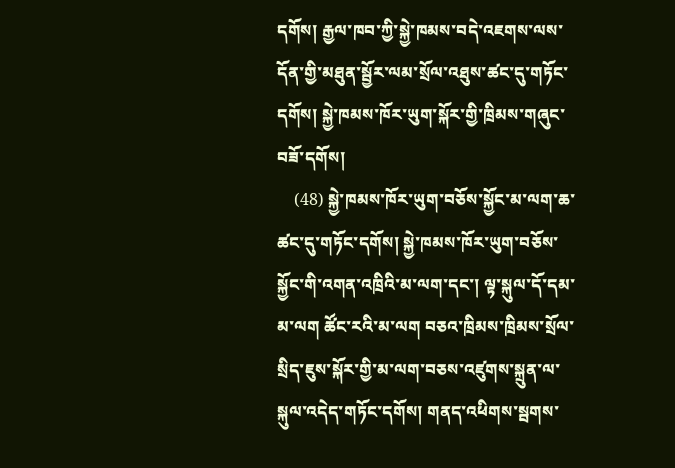དགོས། རྒྱལ་ཁབ་ཀྱི་སྐྱེ་ཁམས་བདེ་འཇགས་ལས་དོན་གྱི་མཐུན་སྦྱོར་ལམ་སྲོལ་འཐུས་ཚང་དུ་གཏོང་དགོས། སྐྱེ་ཁམས་ཁོར་ཡུག་སྐོར་གྱི་ཁྲིམས་གཞུང་བཟོ་དགོས།
    (48) སྐྱེ་ཁམས་ཁོར་ཡུག་བཅོས་སྐྱོང་མ་ལག་ཆ་ཚང་དུ་གཏོང་དགོས། སྐྱེ་ཁམས་ཁོར་ཡུག་བཅོས་སྐྱོང་གི་འགན་འཁྲིའི་མ་ལག་དང་། ལྟ་སྐུལ་དོ་དམ་མ་ལག ཚོང་རའི་མ་ལག བཅའ་ཁྲིམས་ཁྲིམས་སྲོལ་སྲིད་ཇུས་སྐོར་གྱི་མ་ལག་བཅས་འཛུགས་སྐྲུན་ལ་སྐུལ་འདེད་གཏོང་དགོས། གནད་འཕིགས་སྦགས་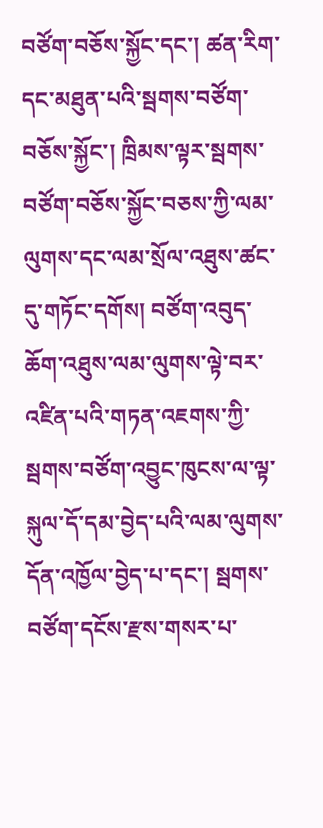བཙོག་བཅོས་སྐྱོང་དང་། ཚན་རིག་དང་མཐུན་པའི་སྦགས་བཙོག་བཅོས་སྐྱོང་། ཁྲིམས་ལྟར་སྦགས་བཙོག་བཅོས་སྐྱོང་བཅས་ཀྱི་ལམ་ལུགས་དང་ལམ་སྲོལ་འཐུས་ཚང་དུ་གཏོང་དགོས། བཙོག་འབུད་ཆོག་འཐུས་ལམ་ལུགས་ལྟེ་བར་འཛིན་པའི་གཏན་འཇགས་ཀྱི་སྦགས་བཙོག་འབྱུང་ཁུངས་ལ་ལྟ་སྐུལ་དོ་དམ་བྱེད་པའི་ལམ་ལུགས་དོན་འཁྱོལ་བྱེད་པ་དང་། སྦགས་བཙོག་དངོས་རྫས་གསར་པ་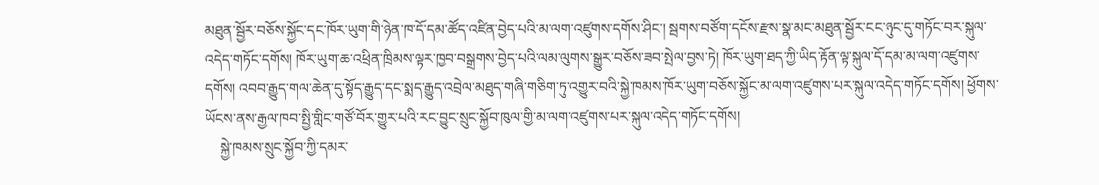མཐུན་སྦྱོར་བཅོས་སྐྱོང་དང་ཁོར་ཡུག་གི་ཉེན་ཁ་དོ་དམ་ཚོད་འཛིན་བྱེད་པའི་མ་ལག་འཛུགས་དགོས་ཤིང་། སྦགས་བཙོག་དངོས་རྫས་སྣ་མང་མཐུན་སྦྱོར་ངང་ཉུང་དུ་གཏོང་བར་སྐུལ་འདེད་གཏོང་དགོས། ཁོར་ཡུག་ཆ་འཕྲིན་ཁྲིམས་ལྟར་ཁྱབ་བསྒྲགས་བྱེད་པའི་ལམ་ལུགས་སྒྱུར་བཅོས་ཟབ་སྤེལ་བྱས་ཏེ། ཁོར་ཡུག་ཐད་ཀྱི་ཡིད་རྟོན་ལྟ་སྐུལ་དོ་དམ་མ་ལག་འཛུགས་དགོས། འབབ་རྒྱུད་གལ་ཆེན་དུ་སྟོད་རྒྱུད་དང་སྨད་རྒྱུད་འབྲེལ་མཐུད་གཞི་གཅིག་ཏུ་འགྱུར་བའི་སྐྱེ་ཁམས་ཁོར་ཡུག་བཅོས་སྐྱོང་མ་ལག་འཛུགས་པར་སྐུལ་འདེད་གཏོང་དགོས། ཕྱོགས་ཡོངས་ནས་རྒྱལ་ཁབ་སྤྱི་གླིང་གཙོ་བོར་གྱུར་པའི་རང་བྱུང་སྲུང་སྐྱོབ་ཁུལ་གྱི་མ་ལག་འཛུགས་པར་སྐུལ་འདེད་གཏོང་དགོས།
    སྐྱེ་ཁམས་སྲུང་སྐྱོབ་ཀྱི་དམར་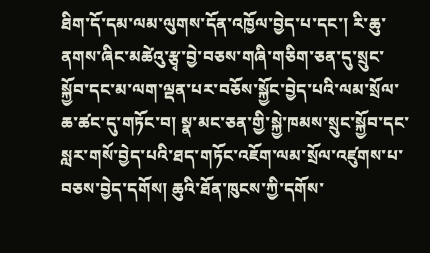ཐིག་དོ་དམ་ལམ་ལུགས་དོན་འཁྱོལ་བྱེད་པ་དང་། རི་ཆུ་ནགས་ཞིང་མཚེའུ་རྩྭ་བྱེ་བཅས་གཞི་གཅིག་ཅན་དུ་སྲུང་སྐྱོབ་དང་མ་ལག་ལྡན་པར་བཅོས་སྐྱོང་བྱེད་པའི་ལམ་སྲོལ་ཆ་ཚང་དུ་གཏོང་བ། སྣ་མང་ཅན་གྱི་སྐྱེ་ཁམས་སྲུང་སྐྱོབ་དང་སླར་གསོ་བྱེད་པའི་ཐད་གཏོང་འཇོག་ལམ་སྲོལ་འཛུགས་པ་བཅས་བྱེད་དགོས། ཆུའི་ཐོན་ཁུངས་ཀྱི་དགོས་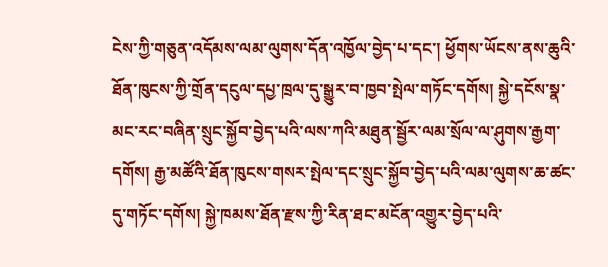ངེས་ཀྱི་གཅུན་འདོམས་ལམ་ལུགས་དོན་འཁྱོལ་བྱེད་པ་དང་། ཕྱོགས་ཡོངས་ནས་ཆུའི་ཐོན་ཁུངས་ཀྱི་གྲོན་དངུལ་དཔྱ་ཁྲལ་དུ་སྒྱུར་བ་ཁྱབ་སྤེལ་གཏོང་དགོས། སྐྱེ་དངོས་སྣ་མང་རང་བཞིན་སྲུང་སྐྱོབ་བྱེད་པའི་ལས་ཀའི་མཐུན་སྦྱོར་ལམ་སྲོལ་ལ་ཤུགས་རྒྱག་དགོས། རྒྱ་མཚོའི་ཐོན་ཁུངས་གསར་སྤེལ་དང་སྲུང་སྐྱོབ་བྱེད་པའི་ལམ་ལུགས་ཆ་ཚང་དུ་གཏོང་དགོས། སྐྱེ་ཁམས་ཐོན་རྫས་ཀྱི་རིན་ཐང་མངོན་འགྱུར་བྱེད་པའི་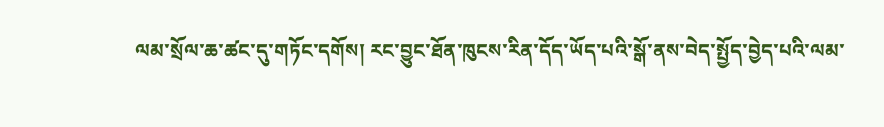ལམ་སྲོལ་ཆ་ཚང་དུ་གཏོང་དགོས། རང་བྱུང་ཐོན་ཁུངས་རིན་དོད་ཡོད་པའི་སྒོ་ནས་བེད་སྤྱོད་བྱེད་པའི་ལམ་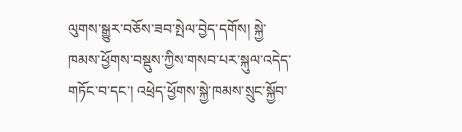ལུགས་སྒྱུར་བཅོས་ཟབ་སྤེལ་བྱེད་དགོས། སྐྱེ་ཁམས་ཕྱོགས་བསྡུས་ཀྱིས་གསབ་པར་སྐུལ་འདེད་གཏོང་བ་དང་། འཕྲེད་ཕྱོགས་སྐྱེ་ཁམས་སྲུང་སྐྱོབ་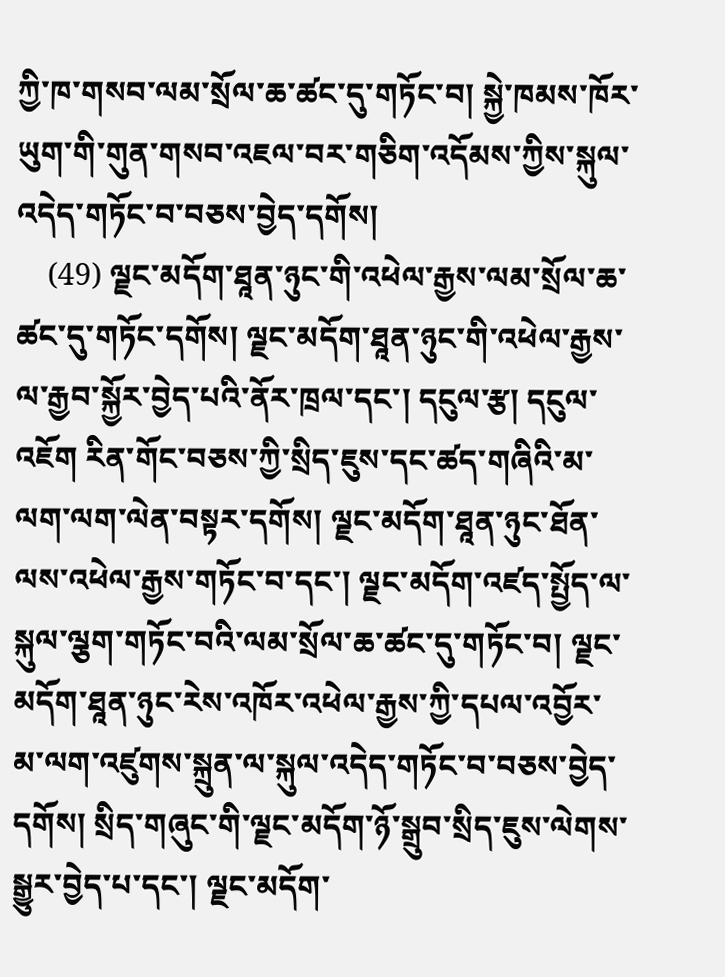ཀྱི་ཁ་གསབ་ལམ་སྲོལ་ཆ་ཚང་དུ་གཏོང་བ། སྐྱེ་ཁམས་ཁོར་ཡུག་གི་གུན་གསབ་འཇལ་བར་གཅིག་འདོམས་ཀྱིས་སྐུལ་འདེད་གཏོང་བ་བཅས་བྱེད་དགོས།
    (49) ལྗང་མདོག་ཐཱན་ཉུང་གི་འཕེལ་རྒྱས་ལམ་སྲོལ་ཆ་ཚང་དུ་གཏོང་དགོས། ལྗང་མདོག་ཐཱན་ཉུང་གི་འཕེལ་རྒྱས་ལ་རྒྱབ་སྐྱོར་བྱེད་པའི་ནོར་ཁྲལ་དང་། དངུལ་རྩ། དངུལ་འཇོག རིན་གོང་བཅས་ཀྱི་སྲིད་ཇུས་དང་ཚད་གཞིའི་མ་ལག་ལག་ལེན་བསྟར་དགོས། ལྗང་མདོག་ཐཱན་ཉུང་ཐོན་ལས་འཕེལ་རྒྱས་གཏོང་བ་དང་། ལྗང་མདོག་འཛད་སྤྱོད་ལ་སྐུལ་ལྕག་གཏོང་བའི་ལམ་སྲོལ་ཆ་ཚང་དུ་གཏོང་བ། ལྗང་མདོག་ཐཱན་ཉུང་རེས་འཁོར་འཕེལ་རྒྱས་ཀྱི་དཔལ་འབྱོར་མ་ལག་འཛུགས་སྐྲུན་ལ་སྐུལ་འདེད་གཏོང་བ་བཅས་བྱེད་དགོས། སྲིད་གཞུང་གི་ལྗང་མདོག་ཉོ་སྒྲུབ་སྲིད་ཇུས་ལེགས་སྒྱུར་བྱེད་པ་དང་། ལྗང་མདོག་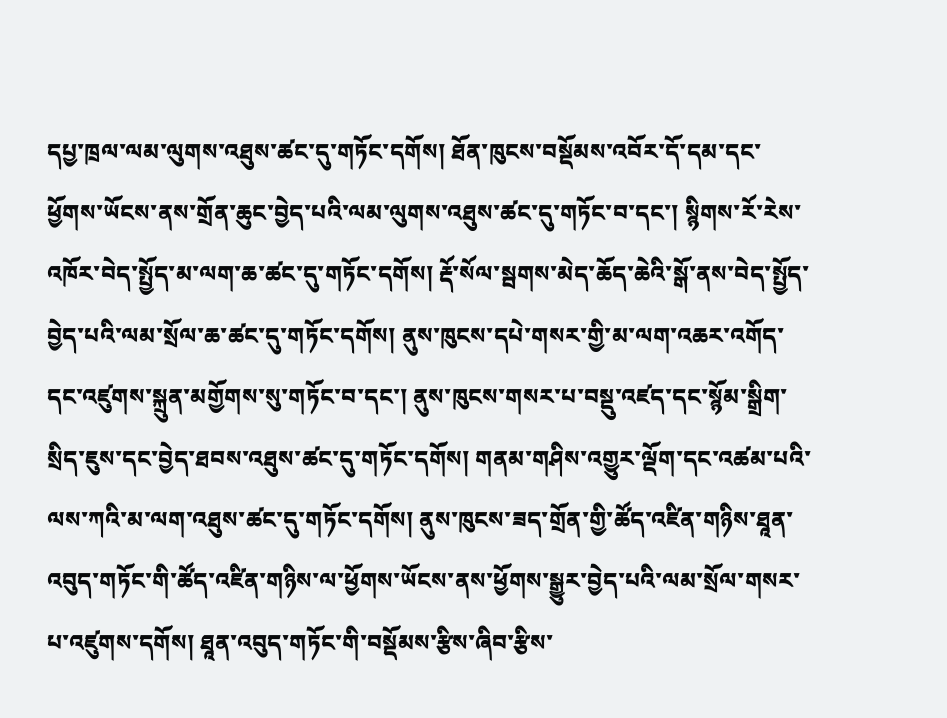དཔྱ་ཁྲལ་ལམ་ལུགས་འཐུས་ཚང་དུ་གཏོང་དགོས། ཐོན་ཁུངས་བསྡོམས་འབོར་དོ་དམ་དང་ཕྱོགས་ཡོངས་ནས་གྲོན་ཆུང་བྱེད་པའི་ལམ་ལུགས་འཐུས་ཚང་དུ་གཏོང་བ་དང་། སྙིགས་རོ་རེས་འཁོར་བེད་སྤྱོད་མ་ལག་ཆ་ཚང་དུ་གཏོང་དགོས། རྡོ་སོལ་སྦགས་མེད་ཆོད་ཆེའི་སྒོ་ནས་བེད་སྤྱོད་བྱེད་པའི་ལམ་སྲོལ་ཆ་ཚང་དུ་གཏོང་དགོས། ནུས་ཁུངས་དཔེ་གསར་གྱི་མ་ལག་འཆར་འགོད་དང་འཛུགས་སྐྲུན་མགྱོགས་སུ་གཏོང་བ་དང་། ནུས་ཁུངས་གསར་པ་བསྡུ་འཛད་དང་སྙོམ་སྒྲིག་སྲིད་ཇུས་དང་བྱེད་ཐབས་འཐུས་ཚང་དུ་གཏོང་དགོས། གནམ་གཤིས་འགྱུར་ལྡོག་དང་འཚམ་པའི་ལས་ཀའི་མ་ལག་འཐུས་ཚང་དུ་གཏོང་དགོས། ནུས་ཁུངས་ཟད་གྲོན་གྱི་ཚོད་འཛིན་གཉིས་ཐཱན་འབུད་གཏོང་གི་ཚོད་འཛིན་གཉིས་ལ་ཕྱོགས་ཡོངས་ནས་ཕྱོགས་སྒྱུར་བྱེད་པའི་ལམ་སྲོལ་གསར་པ་འཛུགས་དགོས། ཐཱན་འབུད་གཏོང་གི་བསྡོམས་རྩིས་ཞིབ་རྩིས་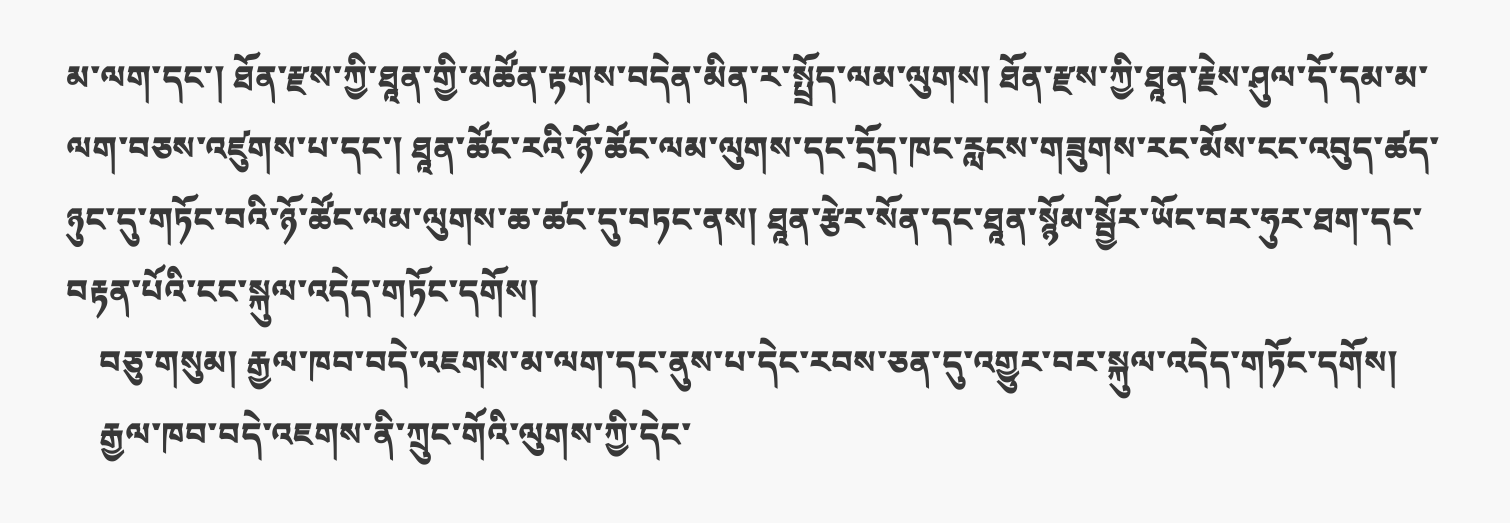མ་ལག་དང་། ཐོན་རྫས་ཀྱི་ཐཱན་གྱི་མཚོན་རྟགས་བདེན་མིན་ར་སྤྲོད་ལམ་ལུགས། ཐོན་རྫས་ཀྱི་ཐཱན་རྗེས་ཤུལ་དོ་དམ་མ་ལག་བཅས་འཛུགས་པ་དང་། ཐཱན་ཚོང་རའི་ཉོ་ཚོང་ལམ་ལུགས་དང་དྲོད་ཁང་རླངས་གཟུགས་རང་མོས་ངང་འབུད་ཚད་ཉུང་དུ་གཏོང་བའི་ཉོ་ཚོང་ལམ་ལུགས་ཆ་ཚང་དུ་བཏང་ནས། ཐཱན་རྩེར་སོན་དང་ཐཱན་སྙོམ་སྦྱོར་ཡོང་བར་ཧུར་ཐག་དང་བརྟན་པོའི་ངང་སྐུལ་འདེད་གཏོང་དགོས།
    བཅུ་གསུམ། རྒྱལ་ཁབ་བདེ་འཇགས་མ་ལག་དང་ནུས་པ་དེང་རབས་ཅན་དུ་འགྱུར་བར་སྐུལ་འདེད་གཏོང་དགོས།
    རྒྱལ་ཁབ་བདེ་འཇགས་ནི་ཀྲུང་གོའི་ལུགས་ཀྱི་དེང་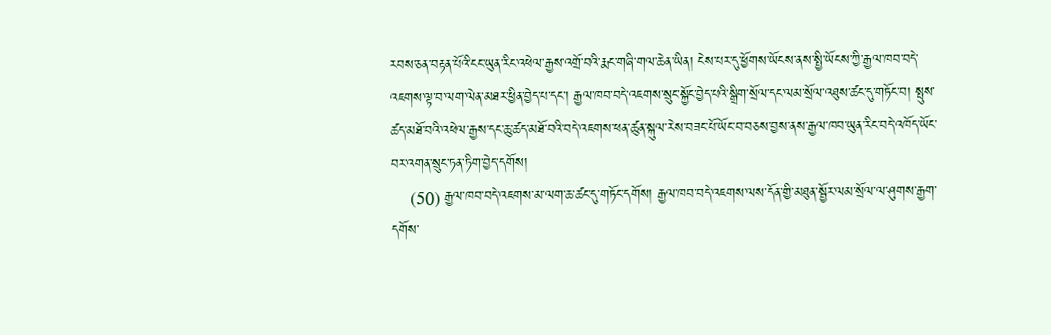རབས་ཅན་བརྟན་པོའི་ངང་ཡུན་རིང་འཕེལ་རྒྱས་འགྲོ་བའི་རྨང་གཞི་གལ་ཆེན་ཡིན། ངེས་པར་དུ་ཕྱོགས་ཡོངས་ནས་སྤྱི་ཡོངས་ཀྱི་རྒྱལ་ཁབ་བདེ་འཇགས་ལྟ་བ་ལག་ལེན་མཐར་ཕྱིན་བྱེད་པ་དང་། རྒྱལ་ཁབ་བདེ་འཇགས་སྲུང་སྐྱོང་བྱེད་པའི་སྒྲིག་སྲོལ་དང་ལམ་སྲོལ་འཐུས་ཚང་དུ་གཏོང་བ། སྤུས་ཚད་མཐོ་བའི་འཕེལ་རྒྱས་དང་ཆུ་ཚད་མཐོ་བའི་བདེ་འཇགས་ཕན་ཚུན་སྐུལ་རེས་བཟང་པོ་ཡོང་བ་བཅས་བྱས་ནས་རྒྱལ་ཁབ་ཡུན་རིང་བདེ་འཁོད་ཡོང་བར་འགན་སྲུང་ཏན་ཏིག་བྱེད་དགོས།
    (50) རྒྱལ་ཁབ་བདེ་འཇགས་མ་ལག་ཆ་ཚང་དུ་གཏོང་དགོས། རྒྱལ་ཁབ་བདེ་འཇགས་ལས་དོན་གྱི་མཐུན་སྦྱོར་ལམ་སྲོལ་ལ་ཤུགས་རྒྱག་དགོས་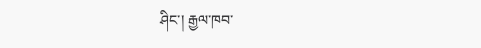ཤིང་། རྒྱལ་ཁབ་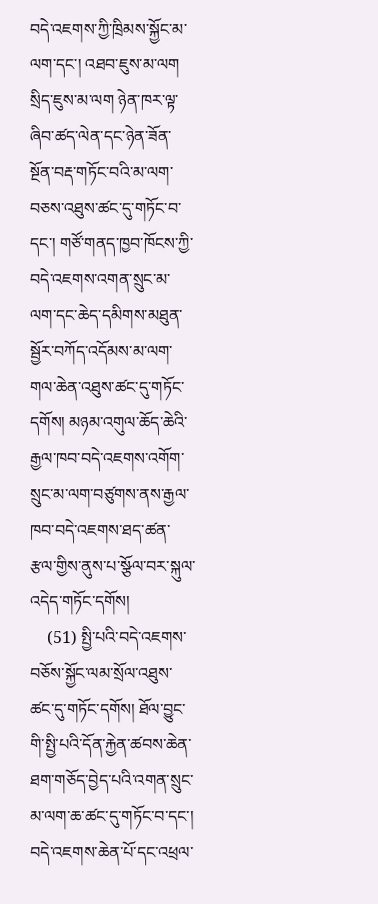བདེ་འཇགས་ཀྱི་ཁྲིམས་སྐྱོང་མ་ལག་དང་། འཐབ་ཇུས་མ་ལག སྲིད་ཇུས་མ་ལག ཉེན་ཁར་ལྟ་ཞིབ་ཚད་ལེན་དང་ཉེན་ཟོན་སྔོན་བརྡ་གཏོང་བའི་མ་ལག་བཅས་འཐུས་ཚང་དུ་གཏོང་བ་དང་། གཙོ་གནད་ཁྱབ་ཁོངས་ཀྱི་བདེ་འཇགས་འགན་སྲུང་མ་ལག་དང་ཆེད་དམིགས་མཐུན་སྦྱོར་བཀོད་འདོམས་མ་ལག་གལ་ཆེན་འཐུས་ཚང་དུ་གཏོང་དགོས། མཉམ་འགུལ་ཆོད་ཆེའི་རྒྱལ་ཁབ་བདེ་འཇགས་འགོག་སྲུང་མ་ལག་བཙུགས་ནས་རྒྱལ་ཁབ་བདེ་འཇགས་ཐད་ཚན་རྩལ་གྱིས་ནུས་པ་སྩོལ་བར་སྐུལ་འདེད་གཏོང་དགོས།
    (51) སྤྱི་པའི་བདེ་འཇགས་བཅོས་སྐྱོང་ལམ་སྲོལ་འཐུས་ཚང་དུ་གཏོང་དགོས། ཐོལ་བྱུང་གི་སྤྱི་པའི་དོན་རྐྱེན་ཚབས་ཆེན་ཐག་གཅོད་བྱེད་པའི་འགན་སྲུང་མ་ལག་ཆ་ཚང་དུ་གཏོང་བ་དང་། བདེ་འཇགས་ཆེན་པོ་དང་འཕྲལ་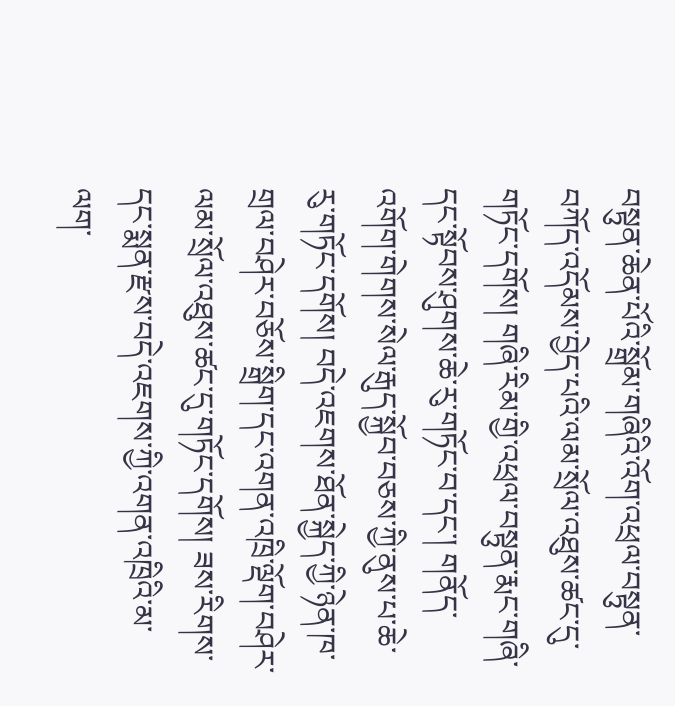བསྟུན་ཆེན་པོའི་སྒྲོམ་གཞིའི་འོག་འཕྲལ་བསྟུན་བཀོད་འདོམས་བྱེད་པའི་ལམ་སྲོལ་འཐུས་ཚང་དུ་གཏོང་དགོས། གཞི་རིམ་གྱི་འཕྲལ་བསྟུན་རྨང་གཞི་དང་སྟོབས་ཤུགས་ཆེ་རུ་གཏོང་བ་དང་། གནོད་འགོག་གེགས་སེལ་རྒུད་སྐྱོབ་བཅས་ཀྱི་ནུས་པ་ཆེ་རུ་གཏོང་དགོས། བདེ་འཇགས་ཐོན་སྐྱེད་ཀྱི་ཉེན་ཁ་གྲལ་བཤེར་བཅོས་སྒྲིག་དང་འགན་འཁྲི་ལྡོག་བཤེར་ལམ་སྲོལ་འཐུས་ཚང་དུ་གཏོང་དགོས། ཟས་རིགས་དང་སྨན་རྫས་བདེ་འཇགས་ཀྱི་འགན་འཁྲིའི་མ་ལག་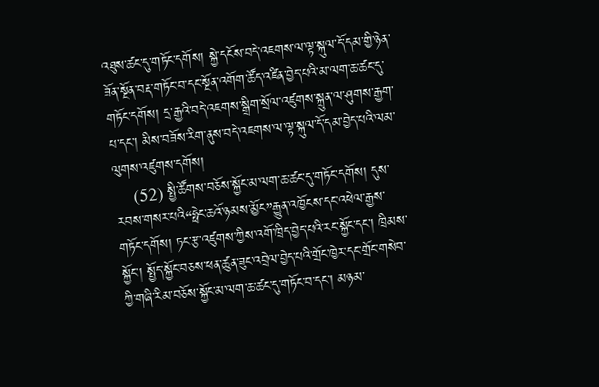འཐུས་ཚང་དུ་གཏོང་དགོས། སྐྱེ་དངོས་བདེ་འཇགས་ལ་ལྟ་སྐུལ་དོ་དམ་གྱི་ཉེན་ཟོན་སྔོན་བརྡ་གཏོང་བ་དང་སྔོན་འགོག་ཚོད་འཛིན་བྱེད་པའི་མ་ལག་ཆ་ཚང་དུ་གཏོང་དགོས། དྲ་རྒྱའི་བདེ་འཇགས་སྒྲིག་སྲོལ་འཛུགས་སྐྲུན་ལ་ཤུགས་རྒྱག་པ་དང་། མིས་བཟོས་རིག་ནུས་བདེ་འཇགས་ལ་ལྟ་སྐུལ་དོ་དམ་བྱེད་པའི་ལམ་ལུགས་འཛུགས་དགོས།
    (52) སྤྱི་ཚོགས་བཅོས་སྐྱོང་མ་ལག་ཆ་ཚང་དུ་གཏོང་དགོས། དུས་རབས་གསར་པའི“ཧྥེང་ཆའོ་ཉམས་མྱོང”རྒྱུན་འཁྱོངས་དང་འཕེལ་རྒྱས་གཏོང་དགོས། ཏང་རྩ་འཛུགས་ཀྱིས་འགོ་ཁྲིད་བྱེད་པའི་རང་སྐྱོང་དང་། ཁྲིམས་སྐྱོང་། སྤྱོད་སྐྱོང་བཅས་ཕན་ཚུན་ཟུང་འབྲེལ་བྱེད་པའི་གྲོང་ཁྱེར་དང་གྲོང་གསེབ་ཀྱི་གཞི་རིམ་བཅོས་སྐྱོང་མ་ལག་ཆ་ཚང་དུ་གཏོང་བ་དང་། མཉམ་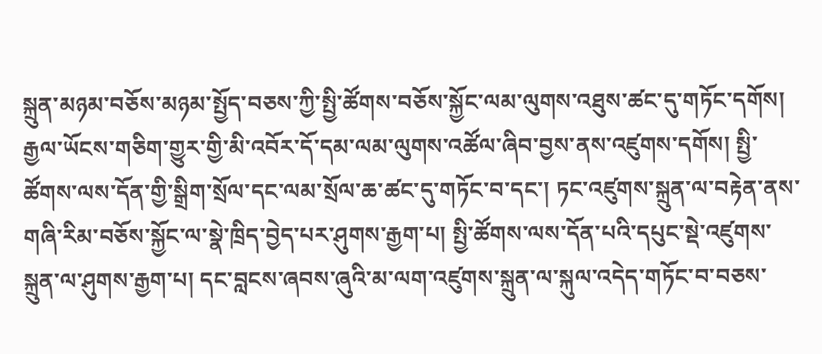སྐྲུན་མཉམ་བཅོས་མཉམ་སྤྱོད་བཅས་ཀྱི་སྤྱི་ཚོགས་བཅོས་སྐྱོང་ལམ་ལུགས་འཐུས་ཚང་དུ་གཏོང་དགོས། རྒྱལ་ཡོངས་གཅིག་གྱུར་གྱི་མི་འབོར་དོ་དམ་ལམ་ལུགས་འཚོལ་ཞིབ་བྱས་ནས་འཛུགས་དགོས། སྤྱི་ཚོགས་ལས་དོན་གྱི་སྒྲིག་སྲོལ་དང་ལམ་སྲོལ་ཆ་ཚང་དུ་གཏོང་བ་དང་། ཏང་འཛུགས་སྐྲུན་ལ་བརྟེན་ནས་གཞི་རིམ་བཅོས་སྐྱོང་ལ་སྣེ་ཁྲིད་བྱེད་པར་ཤུགས་རྒྱག་པ། སྤྱི་ཚོགས་ལས་དོན་པའི་དཔུང་སྡེ་འཛུགས་སྐྲུན་ལ་ཤུགས་རྒྱག་པ། དང་བླངས་ཞབས་ཞུའི་མ་ལག་འཛུགས་སྐྲུན་ལ་སྐུལ་འདེད་གཏོང་བ་བཅས་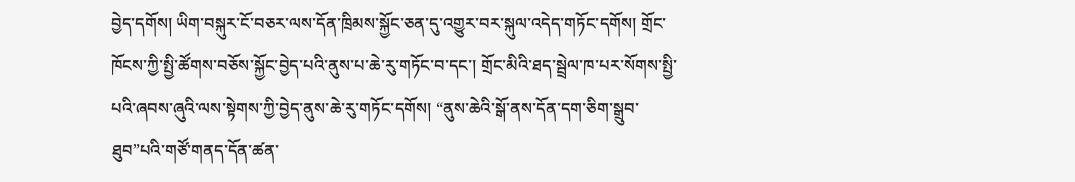བྱེད་དགོས། ཡིག་བསྐུར་ངོ་བཅར་ལས་དོན་ཁྲིམས་སྐྱོང་ཅན་དུ་འགྱུར་བར་སྐུལ་འདེད་གཏོང་དགོས། གྲོང་ཁོངས་ཀྱི་སྤྱི་ཚོགས་བཅོས་སྐྱོང་བྱེད་པའི་ནུས་པ་ཆེ་རུ་གཏོང་བ་དང་། གྲོང་མིའི་ཐད་སྦྲེལ་ཁ་པར་སོགས་སྤྱི་པའི་ཞབས་ཞུའི་ལས་སྟེགས་ཀྱི་བྱེད་ནུས་ཆེ་རུ་གཏོང་དགོས། “ནུས་ཆེའི་སྒོ་ནས་དོན་དག་ཅིག་སྒྲུབ་ཐུབ”པའི་གཙོ་གནད་དོན་ཚན་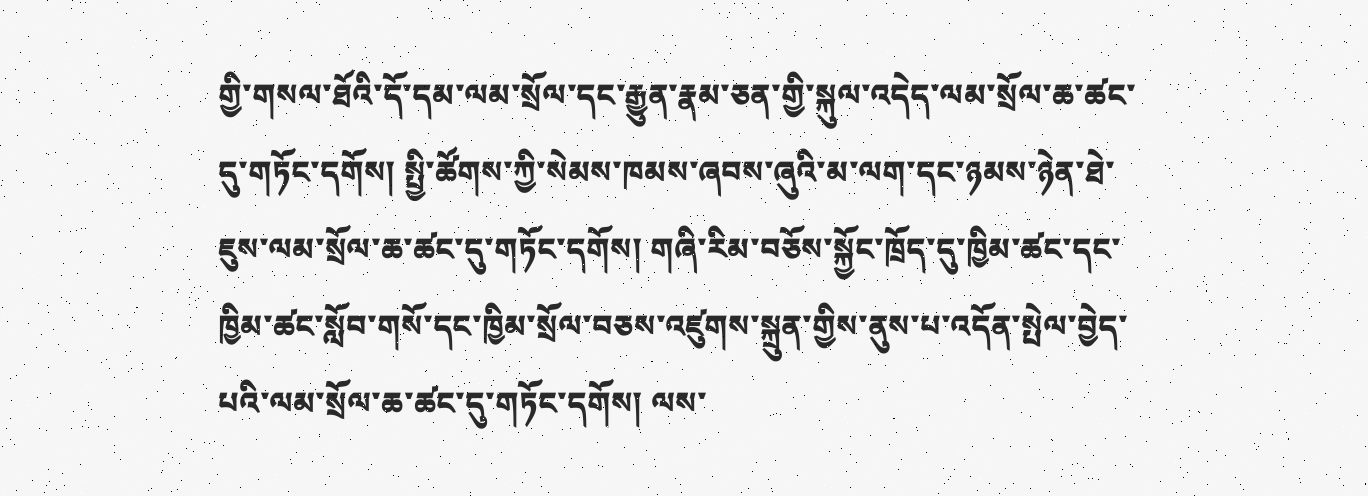གྱི་གསལ་ཐོའི་དོ་དམ་ལམ་སྲོལ་དང་རྒྱུན་རྣམ་ཅན་གྱི་སྐུལ་འདེད་ལམ་སྲོལ་ཆ་ཚང་དུ་གཏོང་དགོས། སྤྱི་ཚོགས་ཀྱི་སེམས་ཁམས་ཞབས་ཞུའི་མ་ལག་དང་ཉམས་ཉེན་ཐེ་ཇུས་ལམ་སྲོལ་ཆ་ཚང་དུ་གཏོང་དགོས། གཞི་རིམ་བཅོས་སྐྱོང་ཁྲོད་དུ་ཁྱིམ་ཚང་དང་ཁྱིམ་ཚང་སློབ་གསོ་དང་ཁྱིམ་སྲོལ་བཅས་འཛུགས་སྐྲུན་གྱིས་ནུས་པ་འདོན་སྤེལ་བྱེད་པའི་ལམ་སྲོལ་ཆ་ཚང་དུ་གཏོང་དགོས། ལས་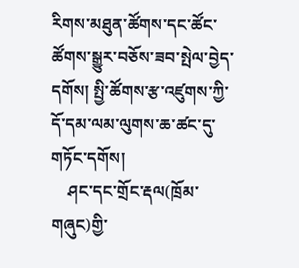རིགས་མཐུན་ཚོགས་དང་ཚོང་ཚོགས་སྒྱུར་བཅོས་ཟབ་སྤེལ་བྱེད་དགོས། སྤྱི་ཚོགས་རྩ་འཛུགས་ཀྱི་དོ་དམ་ལམ་ལུགས་ཆ་ཚང་དུ་གཏོང་དགོས།
    ཤང་དང་གྲོང་རྡལ(ཁྲོམ་གཞུང)གྱི་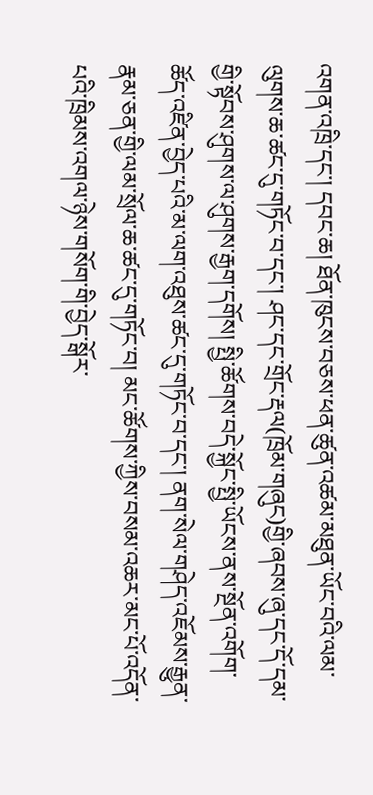འགན་འཁྲི་དང་། དབང་ཆ། ཐོན་ཁུངས་བཅས་ཕན་ཚུན་འཚམ་མཐུན་ཡོང་བའི་ལམ་ལུགས་ཆ་ཚང་དུ་གཏོང་བ་དང་། ཤང་དང་གྲོང་རྡལ(ཁྲོམ་གཞུང)གྱི་ཞབས་ཞུ་དང་དོ་དམ་གྱི་སྟོབས་ཤུགས་ལ་ཤུགས་རྒྱག་དགོས། སྤྱི་ཚོགས་བདེ་སྐྱོང་སྤྱི་ཡོངས་ནས་སྔོན་འགོག་ཚོད་འཛིན་བྱེད་པའི་མ་ལག་འཐུས་ཚང་དུ་གཏོང་བ་དང་། ནག་སེལ་གཤེད་འཇོམས་རྒྱུན་རྣམ་ཅན་གྱི་ལམ་སྲོལ་ཆ་ཚང་དུ་གཏོང་བ། མང་ཚོགས་ཀྱིས་བསམ་འཆར་མང་པོ་འདོན་པའི་ཁྲིམས་འགལ་ཉེས་གསོག་གི་བྱེད་སྒོར་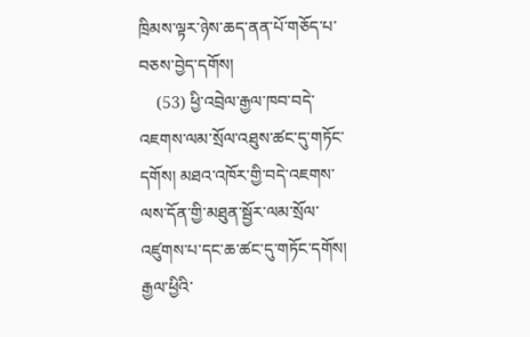ཁྲིམས་ལྟར་ཉེས་ཆད་ནན་པོ་གཅོད་པ་བཅས་བྱེད་དགོས།
    (53) ཕྱི་འབྲེལ་རྒྱལ་ཁབ་བདེ་འཇགས་ལམ་སྲོལ་འཐུས་ཚང་དུ་གཏོང་དགོས། མཐའ་འཁོར་གྱི་བདེ་འཇགས་ལས་དོན་གྱི་མཐུན་སྦྱོར་ལམ་སྲོལ་འཛུགས་པ་དང་ཆ་ཚང་དུ་གཏོང་དགོས། རྒྱལ་ཕྱིའི་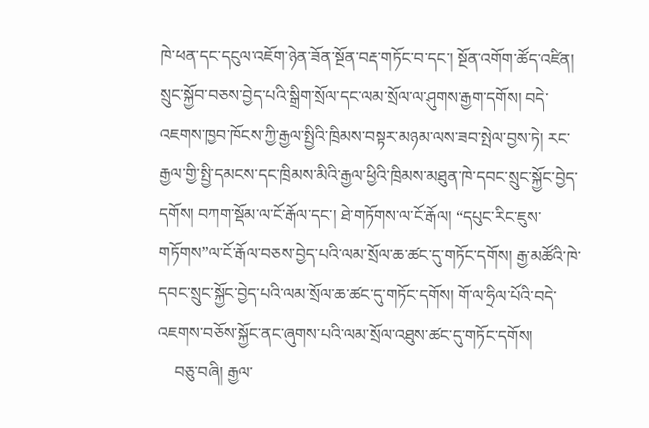ཁེ་ཕན་དང་དངུལ་འཇོག་ཉེན་ཟོན་སྔོན་བརྡ་གཏོང་བ་དང་། སྔོན་འགོག་ཚོད་འཛིན། སྲུང་སྐྱོབ་བཅས་བྱེད་པའི་སྒྲིག་སྲོལ་དང་ལམ་སྲོལ་ལ་ཤུགས་རྒྱག་དགོས། བདེ་འཇགས་ཁྱབ་ཁོངས་ཀྱི་རྒྱལ་སྤྱིའི་ཁྲིམས་བསྟར་མཉམ་ལས་ཟབ་སྤེལ་བྱས་ཏེ། རང་རྒྱལ་གྱི་སྤྱི་དམངས་དང་ཁྲིམས་མིའི་རྒྱལ་ཕྱིའི་ཁྲིམས་མཐུན་ཁེ་དབང་སྲུང་སྐྱོང་བྱེད་དགོས། བཀག་སྡོམ་ལ་ངོ་རྒོལ་དང་། ཐེ་གཏོགས་ལ་ངོ་རྒོལ། “དཔུང་རིང་ཇུས་གཏོགས”ལ་ངོ་རྒོལ་བཅས་བྱེད་པའི་ལམ་སྲོལ་ཆ་ཚང་དུ་གཏོང་དགོས། རྒྱ་མཚོའི་ཁེ་དབང་སྲུང་སྐྱོང་བྱེད་པའི་ལམ་སྲོལ་ཆ་ཚང་དུ་གཏོང་དགོས། གོ་ལ་ཧྲིལ་པོའི་བདེ་འཇགས་བཅོས་སྐྱོང་ནང་ཞུགས་པའི་ལམ་སྲོལ་འཐུས་ཚང་དུ་གཏོང་དགོས།
    བཅུ་བཞི། རྒྱལ་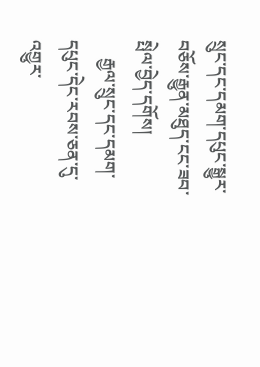སྲུང་དང་དམག་དཔུང་སྒྱུར་བཅོས་རྒྱུན་མཐུད་ངང་ཟབ་སྤེལ་བྱེད་དགོས།
    རྒྱལ་སྲུང་དང་དམག་དཔུང་དེང་རབས་ཅན་དུ་འགྱུར་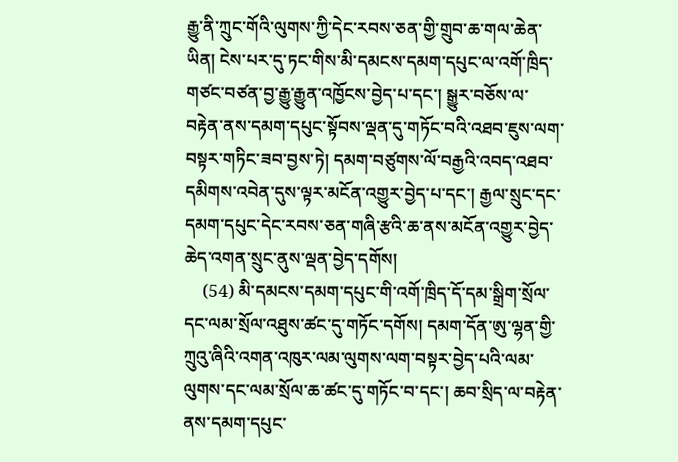རྒྱུ་ནི་ཀྲུང་གོའི་ལུགས་ཀྱི་དེང་རབས་ཅན་གྱི་གྲུབ་ཆ་གལ་ཆེན་ཡིན། ངེས་པར་དུ་ཏང་གིས་མི་དམངས་དམག་དཔུང་ལ་འགོ་ཁྲིད་གཙང་བཙན་བྱ་རྒྱུ་རྒྱུན་འཁྱོངས་བྱེད་པ་དང་། སྒྱུར་བཅོས་ལ་བརྟེན་ནས་དམག་དཔུང་སྟོབས་ལྡན་དུ་གཏོང་བའི་འཐབ་ཇུས་ལག་བསྟར་གཏིང་ཟབ་བྱས་ཏེ། དམག་བཙུགས་ལོ་བརྒྱའི་འབད་འཐབ་དམིགས་འབེན་དུས་ལྟར་མངོན་འགྱུར་བྱེད་པ་དང་། རྒྱལ་སྲུང་དང་དམག་དཔུང་དེང་རབས་ཅན་གཞི་རྩའི་ཆ་ནས་མངོན་འགྱུར་བྱེད་ཆེད་འགན་སྲུང་ནུས་ལྡན་བྱེད་དགོས།
    (54) མི་དམངས་དམག་དཔུང་གི་འགོ་ཁྲིད་དོ་དམ་སྒྲིག་སྲོལ་དང་ལམ་སྲོལ་འཐུས་ཚང་དུ་གཏོང་དགོས། དམག་དོན་ཨུ་ལྷན་གྱི་ཀྲུའུ་ཞིའི་འགན་འཁུར་ལམ་ལུགས་ལག་བསྟར་བྱེད་པའི་ལམ་ལུགས་དང་ལམ་སྲོལ་ཆ་ཚང་དུ་གཏོང་བ་དང་། ཆབ་སྲིད་ལ་བརྟེན་ནས་དམག་དཔུང་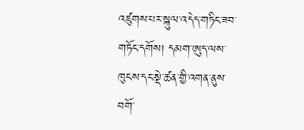འཛུགས་པར་སྐུལ་འདེད་གཏིང་ཟབ་གཏོང་དགོས། དམག་ཨུད་ལས་ཁུངས་དང་སྡེ་ཚན་གྱི་འགན་ནུས་བགོ་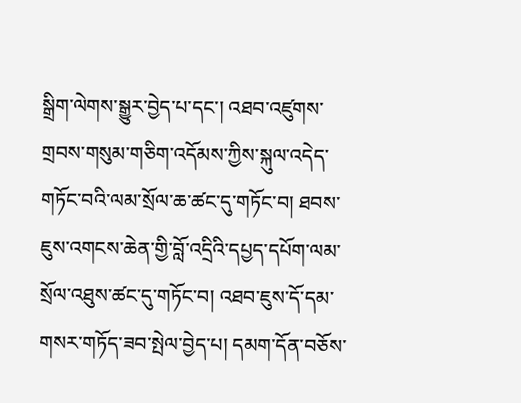སྒྲིག་ལེགས་སྒྱུར་བྱེད་པ་དང་། འཐབ་འཛུགས་གྲབས་གསུམ་གཅིག་འདོམས་ཀྱིས་སྐུལ་འདེད་གཏོང་བའི་ལམ་སྲོལ་ཆ་ཚང་དུ་གཏོང་བ། ཐབས་ཇུས་འགངས་ཆེན་གྱི་བློ་འདྲིའི་དཔྱད་དཔོག་ལམ་སྲོལ་འཐུས་ཚང་དུ་གཏོང་བ། འཐབ་ཇུས་དོ་དམ་གསར་གཏོད་ཟབ་སྤེལ་བྱེད་པ། དམག་དོན་བཅོས་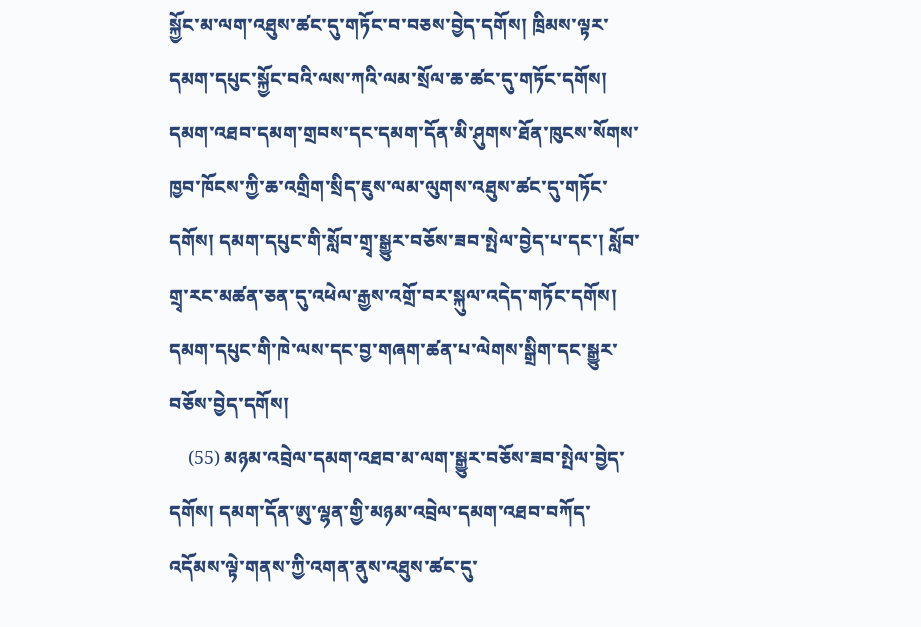སྐྱོང་མ་ལག་འཐུས་ཚང་དུ་གཏོང་བ་བཅས་བྱེད་དགོས། ཁྲིམས་ལྟར་དམག་དཔུང་སྐྱོང་བའི་ལས་ཀའི་ལམ་སྲོལ་ཆ་ཚང་དུ་གཏོང་དགོས། དམག་འཐབ་དམག་གྲབས་དང་དམག་དོན་མི་ཤུགས་ཐོན་ཁུངས་སོགས་ཁྱབ་ཁོངས་ཀྱི་ཆ་འགྲིག་སྲིད་ཇུས་ལམ་ལུགས་འཐུས་ཚང་དུ་གཏོང་དགོས། དམག་དཔུང་གི་སློབ་གྲྭ་སྒྱུར་བཅོས་ཟབ་སྤེལ་བྱེད་པ་དང་། སློབ་གྲྭ་རང་མཚན་ཅན་དུ་འཕེལ་རྒྱས་འགྲོ་བར་སྐུལ་འདེད་གཏོང་དགོས། དམག་དཔུང་གི་ཁེ་ལས་དང་བྱ་གཞག་ཚན་པ་ལེགས་སྒྲིག་དང་སྒྱུར་བཅོས་བྱེད་དགོས།
    (55) མཉམ་འབྲེལ་དམག་འཐབ་མ་ལག་སྒྱུར་བཅོས་ཟབ་སྤེལ་བྱེད་དགོས། དམག་དོན་ཨུ་ལྷན་གྱི་མཉམ་འབྲེལ་དམག་འཐབ་བཀོད་འདོམས་ལྟེ་གནས་ཀྱི་འགན་ནུས་འཐུས་ཚང་དུ་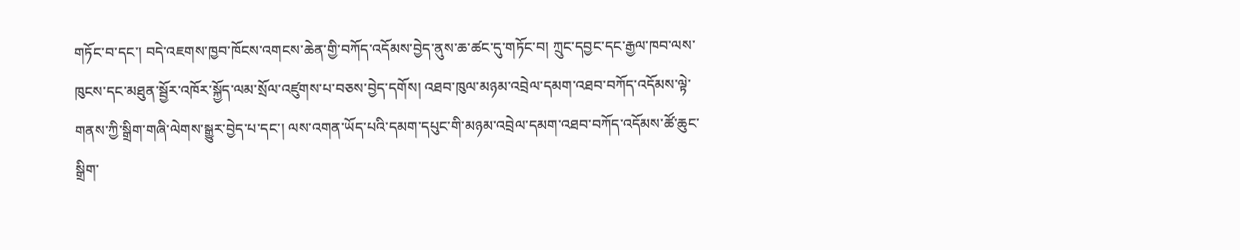གཏོང་བ་དང་། བདེ་འཇགས་ཁྱབ་ཁོངས་འགངས་ཆེན་གྱི་བཀོད་འདོམས་བྱེད་ནུས་ཆ་ཚང་དུ་གཏོང་བ། ཀྲུང་དབྱང་དང་རྒྱལ་ཁབ་ལས་ཁུངས་དང་མཐུན་སྦྱོར་འཁོར་སྐྱོད་ལམ་སྲོལ་འཛུགས་པ་བཅས་བྱེད་དགོས། འཐབ་ཁུལ་མཉམ་འབྲེལ་དམག་འཐབ་བཀོད་འདོམས་ལྟེ་གནས་ཀྱི་སྒྲིག་གཞི་ལེགས་སྒྱུར་བྱེད་པ་དང་། ལས་འགན་ཡོད་པའི་དམག་དཔུང་གི་མཉམ་འབྲེལ་དམག་འཐབ་བཀོད་འདོམས་ཚོ་ཆུང་སྒྲིག་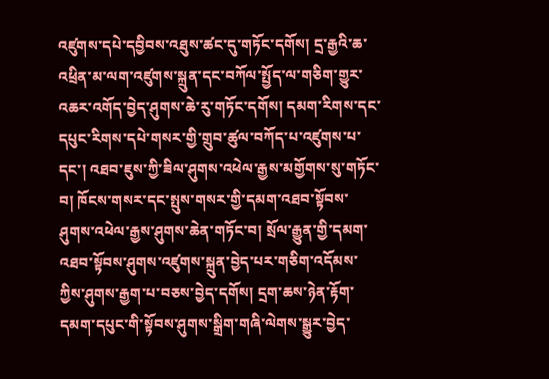འཛུགས་དཔེ་དབྱིབས་འཐུས་ཚང་དུ་གཏོང་དགོས། དྲ་རྒྱའི་ཆ་འཕྲིན་མ་ལག་འཛུགས་སྐྲུན་དང་བཀོལ་སྤྱོད་ལ་གཅིག་གྱུར་འཆར་འགོད་བྱེད་ཤུགས་ཆེ་རུ་གཏོང་དགོས། དམག་རིགས་དང་དཔུང་རིགས་དཔེ་གསར་གྱི་གྲུབ་ཚུལ་བཀོད་པ་འཛུགས་པ་དང་། འཐབ་ཇུས་ཀྱི་ཟིལ་ཤུགས་འཕེལ་རྒྱས་མགྱོགས་སུ་གཏོང་བ། ཁོངས་གསར་དང་སྤུས་གསར་གྱི་དམག་འཐབ་སྟོབས་ཤུགས་འཕེལ་རྒྱས་ཤུགས་ཆེན་གཏོང་བ། སྲོལ་རྒྱུན་གྱི་དམག་འཐབ་སྟོབས་ཤུགས་འཛུགས་སྐྲུན་བྱེད་པར་གཅིག་འདོམས་ཀྱིས་ཤུགས་རྒྱག་པ་བཅས་བྱེད་དགོས། དྲག་ཆས་ཉེན་རྟོག་དམག་དཔུང་གི་སྟོབས་ཤུགས་སྒྲིག་གཞི་ལེགས་སྒྱུར་བྱེད་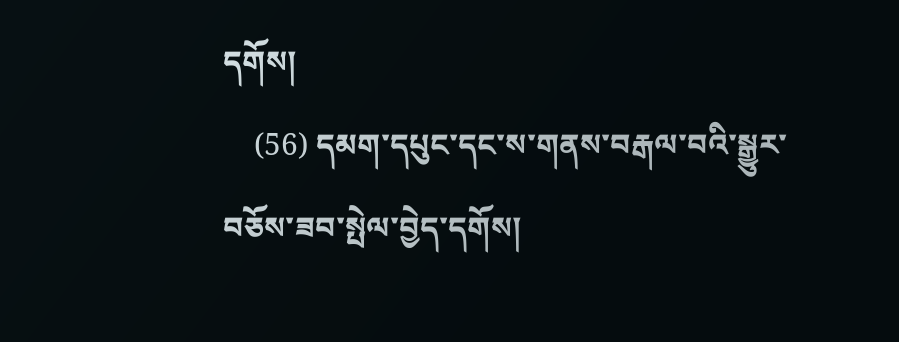དགོས།
    (56) དམག་དཔུང་དང་ས་གནས་བརྒལ་བའི་སྒྱུར་བཅོས་ཟབ་སྤེལ་བྱེད་དགོས།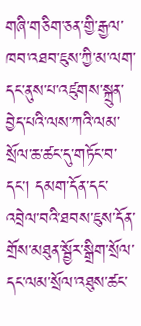གཞི་གཅིག་ཅན་གྱི་རྒྱལ་ཁབ་འཐབ་ཇུས་ཀྱི་མ་ལག་དང་ནུས་པ་འཛུགས་སྐྲུན་བྱེད་པའི་ལས་ཀའི་ལམ་སྲོལ་ཆ་ཚང་དུ་གཏོང་བ་དང་། དམག་དོན་དང་འབྲེལ་བའི་ཐབས་ཇུས་དོན་གྲོས་མཐུན་སྦྱོར་སྒྲིག་སྲོལ་དང་ལམ་སྲོལ་འཐུས་ཚང་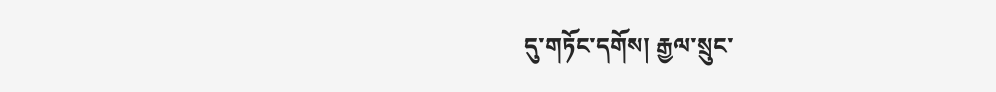དུ་གཏོང་དགོས། རྒྱལ་སྲུང་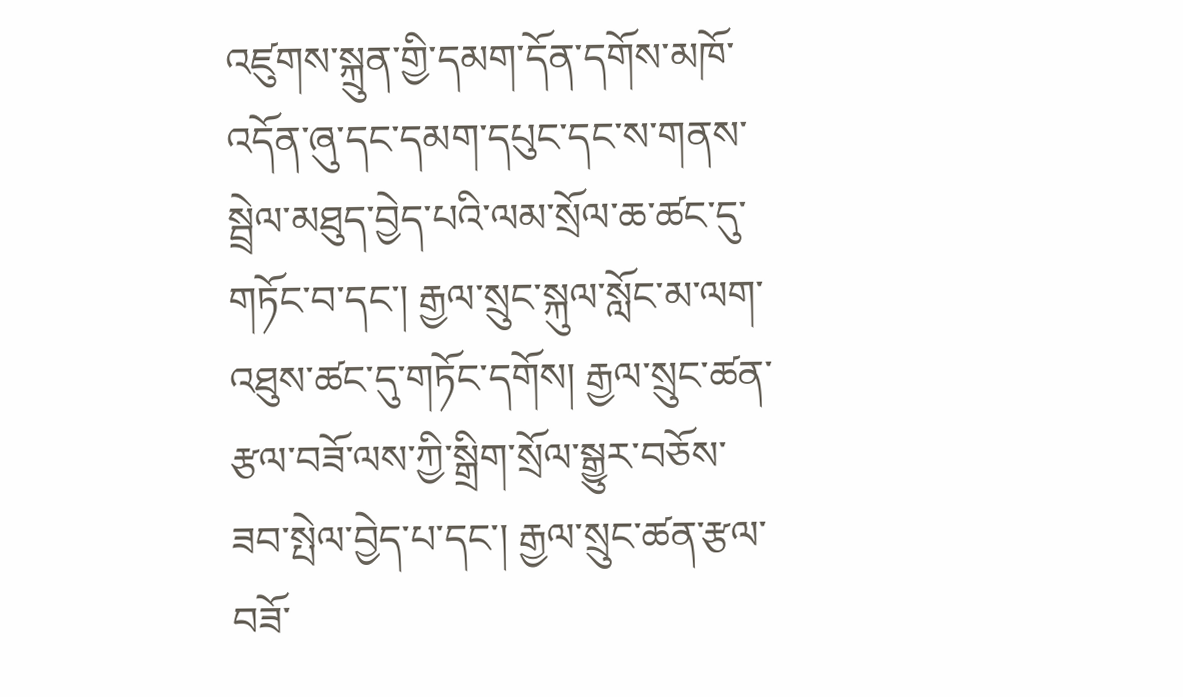འཛུགས་སྐྲུན་གྱི་དམག་དོན་དགོས་མཁོ་འདོན་ཞུ་དང་དམག་དཔུང་དང་ས་གནས་སྦྲེལ་མཐུད་བྱེད་པའི་ལམ་སྲོལ་ཆ་ཚང་དུ་གཏོང་བ་དང་། རྒྱལ་སྲུང་སྐུལ་སློང་མ་ལག་འཐུས་ཚང་དུ་གཏོང་དགོས། རྒྱལ་སྲུང་ཚན་རྩལ་བཟོ་ལས་ཀྱི་སྒྲིག་སྲོལ་སྒྱུར་བཅོས་ཟབ་སྤེལ་བྱེད་པ་དང་། རྒྱལ་སྲུང་ཚན་རྩལ་བཟོ་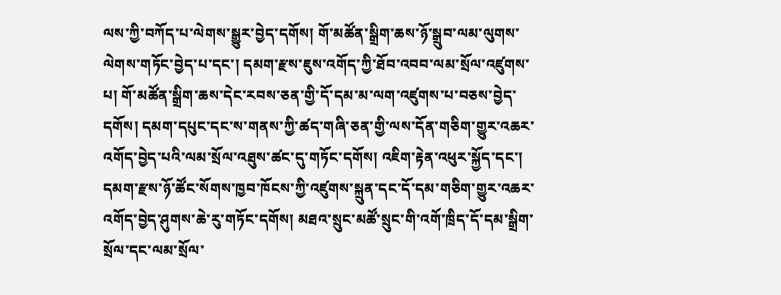ལས་ཀྱི་བཀོད་པ་ལེགས་སྒྱུར་བྱེད་དགོས། གོ་མཚོན་སྒྲིག་ཆས་ཉོ་སྒྲུབ་ལམ་ལུགས་ལེགས་གཏོང་བྱེད་པ་དང་། དམག་རྫས་ཇུས་འགོད་ཀྱི་ཐོབ་འབབ་ལམ་སྲོལ་འཛུགས་པ། གོ་མཚོན་སྒྲིག་ཆས་དེང་རབས་ཅན་གྱི་དོ་དམ་མ་ལག་འཛུགས་པ་བཅས་བྱེད་དགོས། དམག་དཔུང་དང་ས་གནས་ཀྱི་ཚད་གཞི་ཅན་གྱི་ལས་དོན་གཅིག་གྱུར་འཆར་འགོད་བྱེད་པའི་ལམ་སྲོལ་འཐུས་ཚང་དུ་གཏོང་དགོས། འཇིག་རྟེན་འཕུར་སྐྱོད་དང་། དམག་རྫས་ཉོ་ཚོང་སོགས་ཁྱབ་ཁོངས་ཀྱི་འཛུགས་སྐྲུན་དང་དོ་དམ་གཅིག་གྱུར་འཆར་འགོད་བྱེད་ཤུགས་ཆེ་རུ་གཏོང་དགོས། མཐའ་སྲུང་མཚོ་སྲུང་གི་འགོ་ཁྲིད་དོ་དམ་སྒྲིག་སྲོལ་དང་ལམ་སྲོལ་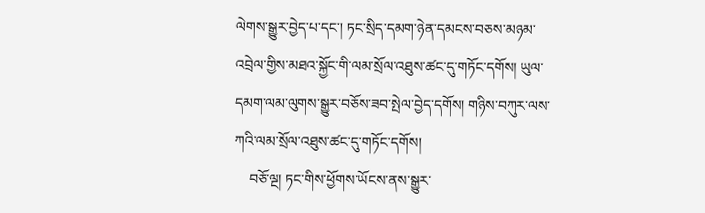ལེགས་སྒྱུར་བྱེད་པ་དང་། ཏང་སྲིད་དམག་ཉེན་དམངས་བཅས་མཉམ་འབྲེལ་གྱིས་མཐའ་སྐྱོང་གི་ལམ་སྲོལ་འཐུས་ཚང་དུ་གཏོང་དགོས། ཡུལ་དམག་ལམ་ལུགས་སྒྱུར་བཅོས་ཟབ་སྤེལ་བྱེད་དགོས། གཉིས་བཀུར་ལས་ཀའི་ལམ་སྲོལ་འཐུས་ཚང་དུ་གཏོང་དགོས།
    བཅོ་ལྔ། ཏང་གིས་ཕྱོགས་ཡོངས་ནས་སྒྱུར་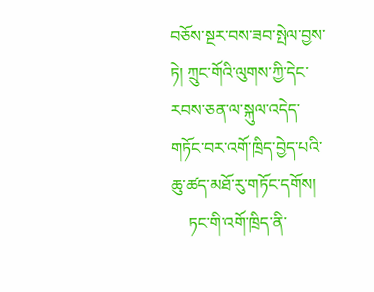བཅོས་སྔར་བས་ཟབ་སྤེལ་བྱས་ཏེ། ཀྲུང་གོའི་ལུགས་ཀྱི་དེང་རབས་ཅན་ལ་སྐུལ་འདེད་གཏོང་བར་འགོ་ཁྲིད་བྱེད་པའི་ཆུ་ཚད་མཐོ་རུ་གཏོང་དགོས།
    ཏང་གི་འགོ་ཁྲིད་ནི་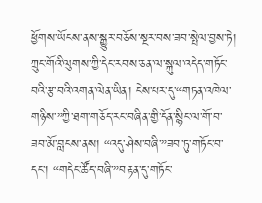ཕྱོགས་ཡོངས་ནས་སྒྱུར་བཅོས་སྔར་བས་ཟབ་སྤེལ་བྱས་ཏེ། ཀྲུང་གོའི་ལུགས་ཀྱི་དེང་རབས་ཅན་ལ་སྐུལ་འདེད་གཏོང་བའི་རྩ་བའི་འགན་ལེན་ཡིན། ངེས་པར་དུ་“གཏན་འཁེལ་གཉིས་”ཀྱི་ཐག་གཅོད་རང་བཞིན་གྱི་དོན་སྙིང་ལ་གོ་བ་ཟབ་མོ་བླངས་ནས། “འདུ་ཤེས་བཞི་”ཟབ་ཏུ་གཏོང་བ་དང་། “གདེང་ཚོད་བཞི་”བརྟན་དུ་གཏོང་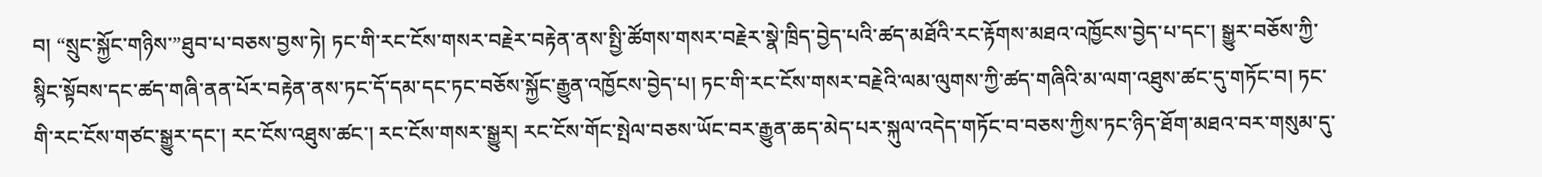བ། “སྲུང་སྐྱོང་གཉིས་”ཐུབ་པ་བཅས་བྱས་ཏེ། ཏང་གི་རང་ངོས་གསར་བརྗེར་བརྟེན་ནས་སྤྱི་ཚོགས་གསར་བརྗེར་སྣེ་ཁྲིད་བྱེད་པའི་ཚད་མཐོའི་རང་རྟོགས་མཐའ་འཁྱོངས་བྱེད་པ་དང་། སྒྱུར་བཅོས་ཀྱི་སྙིང་སྟོབས་དང་ཚད་གཞི་ནན་པོར་བརྟེན་ནས་ཏང་དོ་དམ་དང་ཏང་བཅོས་སྐྱོང་རྒྱུན་འཁྱོངས་བྱེད་པ། ཏང་གི་རང་ངོས་གསར་བརྗེའི་ལམ་ལུགས་ཀྱི་ཚད་གཞིའི་མ་ལག་འཐུས་ཚང་དུ་གཏོང་བ། ཏང་གི་རང་ངོས་གཙང་སྒྱུར་དང་། རང་ངོས་འཐུས་ཚང་། རང་ངོས་གསར་སྒྱུར། རང་ངོས་གོང་སྤེལ་བཅས་ཡོང་བར་རྒྱུན་ཆད་མེད་པར་སྐུལ་འདེད་གཏོང་བ་བཅས་ཀྱིས་ཏང་ཉིད་ཐོག་མཐའ་བར་གསུམ་དུ་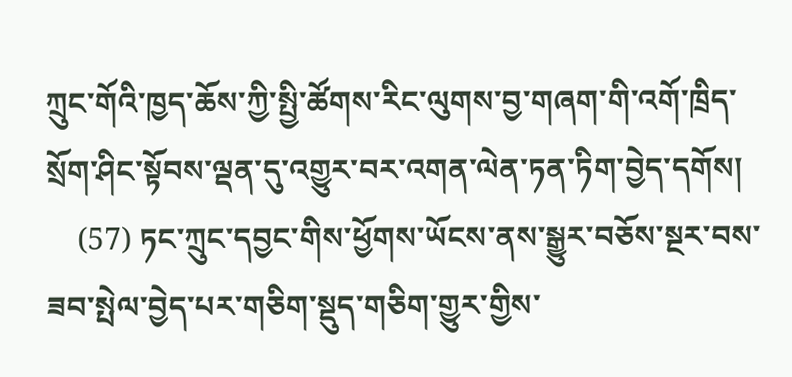ཀྲུང་གོའི་ཁྱད་ཆོས་ཀྱི་སྤྱི་ཚོགས་རིང་ལུགས་བྱ་གཞག་གི་འགོ་ཁྲིད་སྲོག་ཤིང་སྟོབས་ལྡན་དུ་འགྱུར་བར་འགན་ལེན་ཏན་ཏིག་བྱེད་དགོས།
    (57) ཏང་ཀྲུང་དབྱང་གིས་ཕྱོགས་ཡོངས་ནས་སྒྱུར་བཅོས་སྔར་བས་ཟབ་སྤེལ་བྱེད་པར་གཅིག་སྡུད་གཅིག་གྱུར་གྱིས་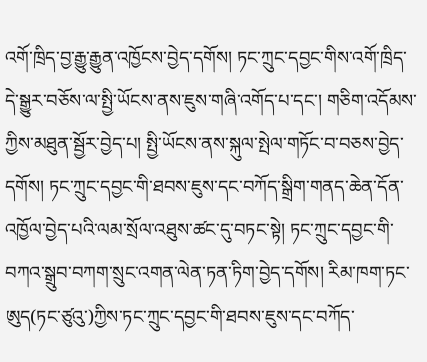འགོ་ཁྲིད་བྱ་རྒྱུ་རྒྱུན་འཁྱོངས་བྱེད་དགོས། ཏང་ཀྲུང་དབྱང་གིས་འགོ་ཁྲིད་དེ་སྒྱུར་བཅོས་ལ་སྤྱི་ཡོངས་ནས་ཇུས་གཞི་འགོད་པ་དང་། གཅིག་འདོམས་ཀྱིས་མཐུན་སྦྱོར་བྱེད་པ། སྤྱི་ཡོངས་ནས་སྐུལ་སྤེལ་གཏོང་བ་བཅས་བྱེད་དགོས། ཏང་ཀྲུང་དབྱང་གི་ཐབས་ཇུས་དང་བཀོད་སྒྲིག་གནད་ཆེན་དོན་འཁྱོལ་བྱེད་པའི་ལམ་སྲོལ་འཐུས་ཚང་དུ་བཏང་སྟེ། ཏང་ཀྲུང་དབྱང་གི་བཀའ་སྒྲུབ་བཀག་སྲུང་འགན་ལེན་ཏན་ཏིག་བྱེད་དགོས། རིམ་ཁག་ཏང་ཨུད(ཏང་ཙུའུ་)ཀྱིས་ཏང་ཀྲུང་དབྱང་གི་ཐབས་ཇུས་དང་བཀོད་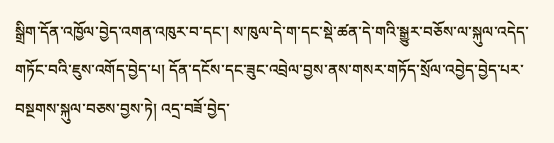སྒྲིག་དོན་འཁྱོལ་བྱེད་འགན་འཁུར་བ་དང་། ས་ཁུལ་དེ་ག་དང་སྡེ་ཚན་དེ་གའི་སྒྱུར་བཅོས་ལ་སྐུལ་འདེད་གཏོང་བའི་ཇུས་འགོད་བྱེད་པ། དོན་དངོས་དང་ཟུང་འབྲེལ་བྱས་ནས་གསར་གཏོད་སྲོལ་འབྱེད་བྱེད་པར་བསྔགས་སྐུལ་བཅས་བྱས་ཏེ། འདྲ་བཟོ་བྱེད་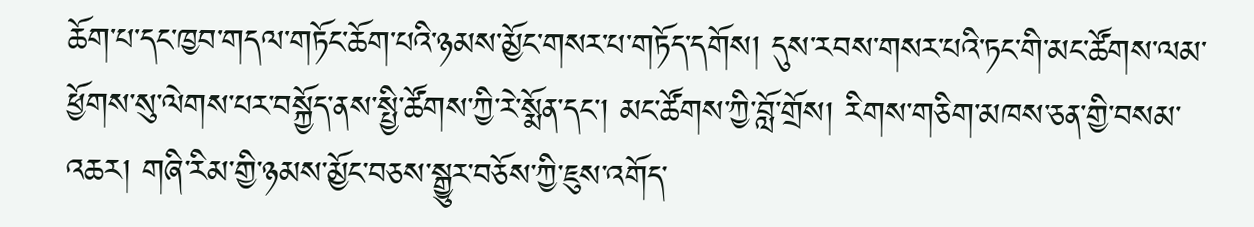ཆོག་པ་དང་ཁྱབ་གདལ་གཏོང་ཆོག་པའི་ཉམས་མྱོང་གསར་པ་གཏོད་དགོས། དུས་རབས་གསར་པའི་ཏང་གི་མང་ཚོགས་ལམ་ཕྱོགས་སུ་ལེགས་པར་བསྐྱོད་ནས་སྤྱི་ཚོགས་ཀྱི་རེ་སྨོན་དང་། མང་ཚོགས་ཀྱི་བློ་གྲོས། རིགས་གཅིག་མཁས་ཅན་གྱི་བསམ་འཆར། གཞི་རིམ་གྱི་ཉམས་མྱོང་བཅས་སྒྱུར་བཅོས་ཀྱི་ཇུས་འགོད་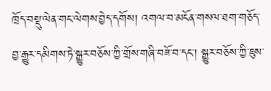ཁྲོད་བསྡུ་ལེན་གང་ལེགས་བྱེད་དགོས། འགལ་བ་མངོན་གསལ་ཐག་གཅོད་བྱ་རྒྱུར་དམིགས་ཏེ་སྒྱུར་བཅོས་ཀྱི་གྲོས་གཞི་བཟོ་བ་དང་། སྒྱུར་བཅོས་ཀྱི་ཇུས་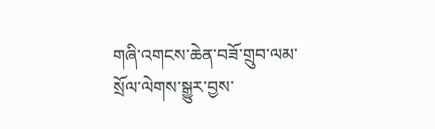གཞི་འགངས་ཆེན་བཟོ་གྲུབ་ལམ་སྲོལ་ལེགས་སྒྱུར་བྱས་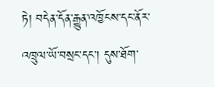ཏེ། བདེན་དོན་རྒྱུན་འཁྱོངས་དང་ནོར་འཁྲུལ་ཡོ་བསྲང་དང་། དུས་ཐོག་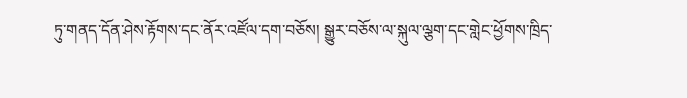ཏུ་གནད་དོན་ཤེས་རྟོགས་དང་ནོར་འཛོལ་དག་བཅོས། སྒྱུར་བཅོས་ལ་སྐུལ་ལྕག་དང་གླེང་ཕྱོགས་ཁྲིད་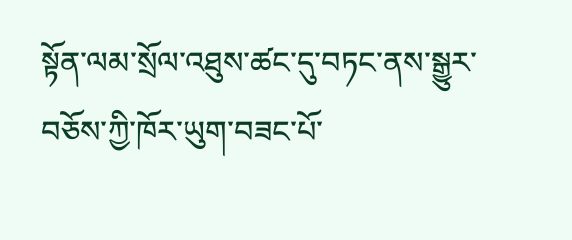སྟོན་ལམ་སྲོལ་འཐུས་ཚང་དུ་བཏང་ནས་སྒྱུར་བཅོས་ཀྱི་ཁོར་ཡུག་བཟང་པོ་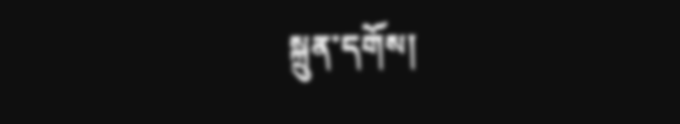སྐྲུན་དགོས།